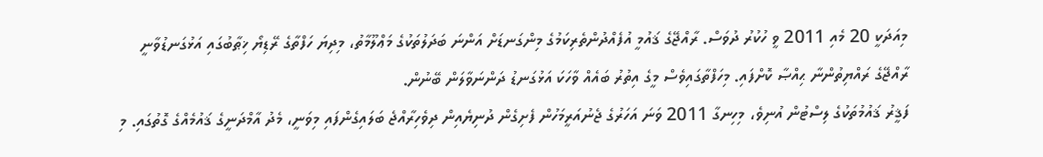މިއަދަކީ 20 މެއި 2011 ވީ ހުކުރު ދުވަސް. ރާއްޖޭގެ ޤައުމީ އުފެއްދުންތެރިކަމުގެ މިންގަނޑަށް އަންނަ ބަދަލުތަކުގެ މަޢްލޫމާތު، މިދިޔަ ހަފްތާގެ ރޭޑިޔޯ ޚިޠާބުގައި އަޅުގަނޑުވާނީ ރާއްޖޭގެ ރައްޔިތުންނާ ޙިއްޞާ ކޮށްފައި. މިހަފްތާގައިވެސް މީގެ އިތުރު ބައެއް ވާހަކަ އަޅުގަނޑު ދަންނަވާލަން ބޭނުން.
ފަޤީރު ޤައުމުތަކުގެ ލިސްޓުން އުނިވެ، މިހިނގާ 2011 ވަނަ އަހަރުގެ ޖެނުއަރީމަހުން ފެށިގެން ދުނިޔެއިން ދިވެހިރާއްޖެ ބަލައިގެންފައި މިވަނީ، މެދު އާމްދަނީގެ ޤައުމެއްގެ ގޮތުގައި. މި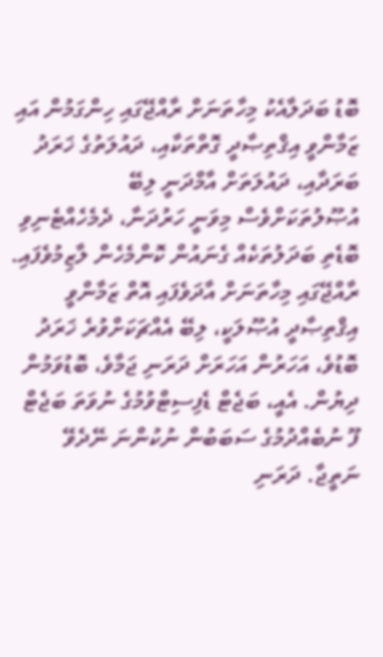ބޮޑު ބަދަލާއެކު މިހާތަނަށް ރާއްޖޭގައި ހިންގަމުން އައި ޒަމާންވީ އިޤްތިޞާދީ ގޮތްތަކާއި، ދައުލަތުގެ ޚަރަދު ބަރަދާއި، ދައުލަތަށް އާމްދަނީ ލިބޭ އުޞޫލުތަކަށްވެސް މިވަނީ ހަރުދަނާ، ދެމެހެއްޓެނިވި ބޮޑެތި ބަދަލުތަކެއް ގެނައުން ކޮންމެހެން ލާޒިމުވެފައި.
ރާއްޖޭގައި މިހާތަނަށް އާދަވެފައި އޮތް ޒަމާންވީ އިޤްތިޞާދީ އުޞޫލަކީ، ލިބޭ އެއްޗަކަށްވުރެ ޚަރަދު ބޮޑުވެ، އަހަރުން އަހަރަށް ދަރަނި ޖަމާވެ، ބޮޑުވަމުން ދިޔުން. އެއީ، ބަޖެޓް ޑެފިސިޓްވުމުގެ ނުވަތަ ބަޖެޓް ފޫ ނުބެއްދުމުގެ ސަބަބުން ނުކުންނަ ނޭދެވޭ ނަތީޖާ. ދަރަނި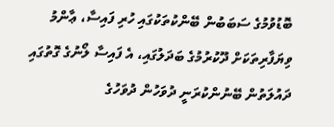ބޮޑުވުމުގެ ސަބަބުން ބޭންކުތަކުގައި ހުރި ފައިސާ، ޢާންމު ވިޔަފާރިތަކަށް ދޫކުރުމުގެ ބަދަލުގައި، އެ ފައިސާ ލޯނުގެ ގޮތުގައި ދައުލަތުން ބޭނުންކުރަނީ ދުވަހުން ދުވަހުގެ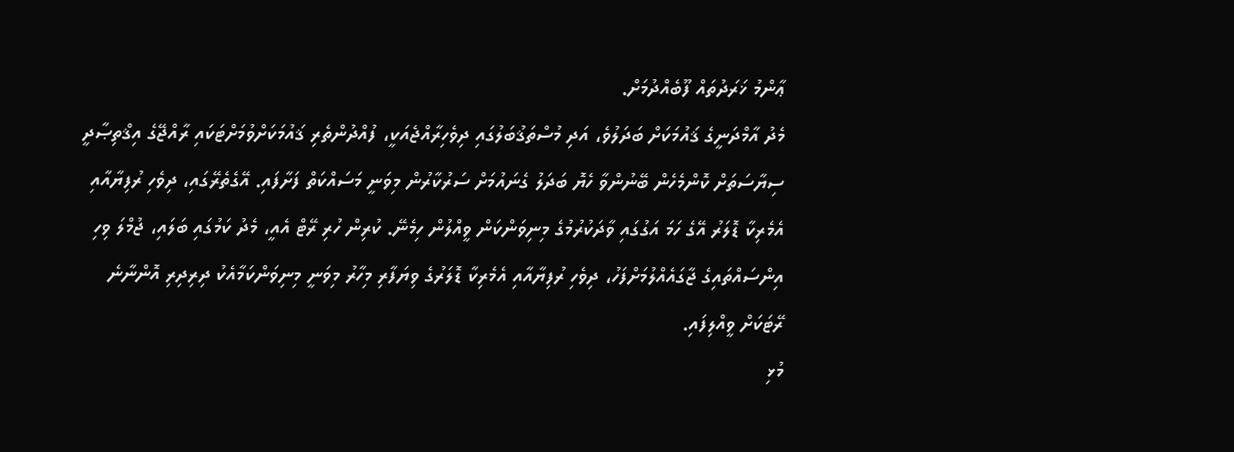ޢާންމު ޚަރަދުތައް ފޫބެއްދުމަށް.
މެދު އާމްދަނީގެ ޤައުމަކަށް ބަދަލުވެ، އަދި މުސްތަޤުބަލުގައި ދިވެހިރާއްޖެއަކީ، ފުއްދުންތެރި ޤައުމަކަށްވުމަށްޓަކައި ރާއްޖޭގެ އިޤްތިޞާދީ ސިޔާސަތަށް ކޮންމެހެން ބޭނުންވާ ހެޔޮ ބަދަލު ގެނައުމަށް ސަރުކާރުން މިވަނީ މަސައްކަތް ފަށާފައި. އޭގެތެރޭގައި، ދިވެހި ރުފިޔާއާއި އެމެރިކާ ޑޮލަރު އޭގެ ހަމަ އަގުގައި ވާދަކުރުމުގެ މިނިވަންކަން ވީއްލުން ހިމެނޭ. ކުރިން ހުރި ރޭޓް އެއީ، މެދު ކަމުގައި ބަލައި، ޖުމްލަ ވިހި އިންސައްތައިގެ ޖާގައެއްލުމަށްފަހު، ދިވެހި ރުފިޔާއާއި އެމެރިކާ ޑޮލަރުގެ ވިޔަފާރި މިހާރު މިވަނީ މިނިވަންކަމާއެކު ދިރިދިރި އޮންނާނެ ރޭޓަކަށް ވީއްލިފައި.
މުޅި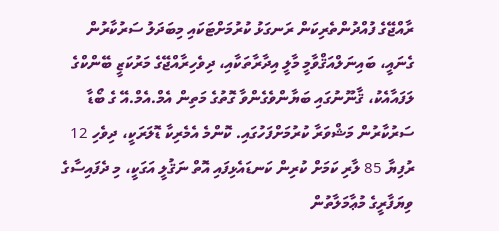ރާއްޖޭގެ ފުއްދުންތެރިކަން ރަނގަޅު ކުރުމަށްޓަކައި މިބަދަލު ސަރުކާރުން ގެނައީ، ބައިނަލްއަޤްވާމީ މާލީ އިދާރާތަކާއި، ދިވެހިރާއްޖޭގެ މަރުކަޒީ ބޭންކްގެ ލަފައާއެކު، ޤާނޫނުގައި ބަޔާންވެގެންވާ ގޮތުގެ މަތިން އެމް.އެމް.އޭ ގެ ބޯޑާ ސަރުކާރުން މަޝްވަރާ ކުރުމަށްފަހުގައި. ކޮންމެ އެމެރިކާ ޑޮލަރަކީ، ދިވެހި 12 ރުފިޔާ 85 ލާރި ކަމަށް ކުރިން ކަނޑައެޅިފައި އޮތް ނަޤުލީ އަގަކީ، މި ދެފައިސާގެ ވިޔަފާރީގެ މުޢާމަލާތުން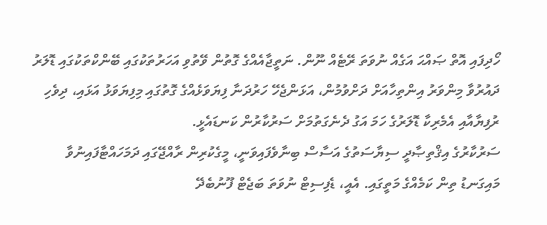ހޯދިފައި އޮތް ޞައްޙަ އަގެއް ނުވަތަ ރޭޓެއް ނޫން. ނަތީޖާއެއްގެ ގޮތުން ވޭތުވި އަހަރުތަކުގައި ބޭންކްތަކުގައި ޑޮލަރު ދައުރުވާ މިންވަރު އިންތިހާއަށް ދަށްވުމުން، އަޅަންޖެހޭ ހަރުދަނާ ފިޔަވަޅެއްގެ ގޮތުގައި މިފިޔަވަޅު އަޅައި، ދިވެހި ރުފިޔާއާއި އެމެރިކާ ޑޮލަރުގެ ހަމަ އަގު ދެނެގަތުމަށް ސަރުކާރުން ކަނޑައެޅީ.
ސަރުކާރުގެ އިޤްތިޞާދީ ސިޔާސަތުގެ އަސާސް ބިނާވެފައިވަނީ، މީގެކުރިން ރާއްޖޭގައި ދަމަހައްޓާފައިނުވާ މައިގަނޑު ތިން ކަމެއްގެ މަތީގައި. އެއީ، ޑެފިސިޓް ނުވަތަ ބަޖެޓް ފޫނުބެދޭ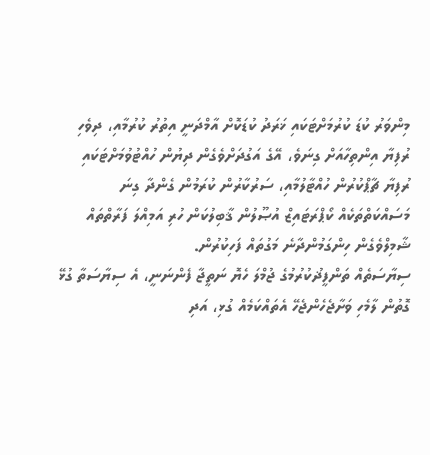މިންވަރު ކުޑަ ކުރުމަށްޓަކައި ޚަރަދު ކުޑަކޮށް އާމްދަނީ އިތުރު ކުރުމާއި، ދިވެހި ރުފިޔާ އިންތިހާއަށް ގިނަވެ، އޭގެ އަގުދަށްވެގެން ދިޔުން ހުއްޓުވުމަށްޓަކައި ރުފިޔާ ޗާޕްކުރުން ހުއްޓާލުމާއި، ސަރުކާރުން ކުރަމުން ގެންދާ ގިނަ މަސައްކަތްތަކެއް ކޯޕްރަޓައިޒް އުޞޫލުން ޤާބިލުކަން ހުރި އަމިއްލަ ފަރާތްތައް ޝާމިލްވެގެން ހިންގަމުންދާނެ މަގުތައް ފަހިކުރުން.
ސިޔާސަތެއް ތަންފީޛުކުރުމުގެ ޖުމްލަ ހެޔޮ ނަތީޖާ ފެންނަނީ، އެ ސިޔާސަތާ ގުޅޭ ގޮތުން ލާމެހި ވަށާޖެހެންޖެހޭ އެތައްކަމެއް ގުޅި، އަދި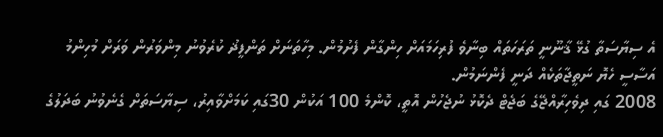އެ ސިޔާސަތާ ގުޅޭ ޤާނޫނީ ތަރަހަތައް ބިނާވެ ފުރިހަމައަށް ހިންގާން ފެށުމުން. މިހާތަނަށް ތަންފީޛު ކުރެވުނު މިންވަރުން ވަރަށް މުހިންމު އަސާސީ ހެޔޮ ނަތީޖާތަކެއް ދަނީ ފެންނަމުން.
2008 ގައި ދިވެހިރާއްޖޭގެ ބަޖެޓް ދެކޮޅު ނުޖެހުން އޮތީ، ކޮންމެ 100 އަކުން 30ގައި ކަމަށްވާއިރު، ސިޔާސަތަށް ގެނެވުނު ބަދަލުގެ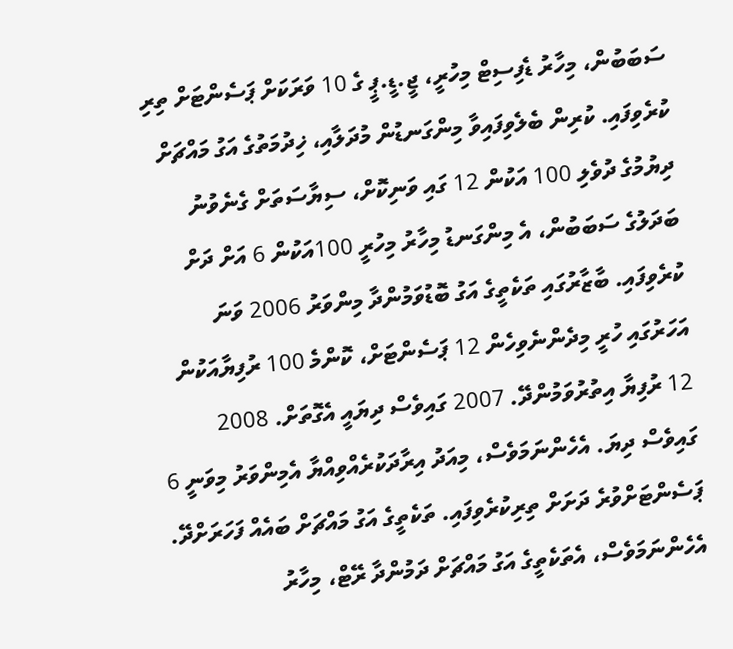ސަބަބުން، މިހާރު ޑެފިސިޓް މިހުރީ، ޖީ.ޑީ.ޕީ ގެ 10 ވަރަކަށް ޕަސެންޓަށް ތިރި ކުރެވިފައި. ކުރިން ބެލެވިފައިވާ މިންގަނޑުން މުދަލާއި، ޚިދުމަތުގެ އަގު މައްޗަށް ދިޔުމުގެ ދުވެލި 100 އަކުން 12 ގައި ވަނިކޮށް، ސިޔާސަތަށް ގެނެވުނު ބަދަލުގެ ސަބަބުން، އެ މިންގަނޑު މިހާރު މިހުރީ 100އަކުން 6 އަށް ދަށް ކުރެވިފައި. ބާޒާރުގައި ތަކެތީގެ އަގު ބޮޑުވަމުންދާ މިންވަރު 2006 ވަނަ އަހަރުގައި ހުރީ މިދެންނެވިހެން 12 ޕަސެންޓަށް، ކޮންމެ 100 ރުފިޔާއަކުން 12 ރުފިޔާ އިތުރުވަމުންދޭ. 2007 ގައިވެސް ދިޔައީ އެގޮތަށް. 2008 ގައިވެސް ދިޔަ. އެހެންނަމަވެސް، މިއަދު އިރާދަކުރެއްވިއްޔާ އެމިންވަރު މިވަނީ 6 ޕަސެންޓަށްވުރެ ދަށަށް ތިރިކުރެވިފައި. ތަކެތީގެ އަގު މައްޗަށް ބައެއް ފަހަރަށްދޭ. އެހެންނަމަވެސް، އެތަކެތީގެ އަގު މައްޗަށް ދަމުންދާ ރޭޓް، މިހާރު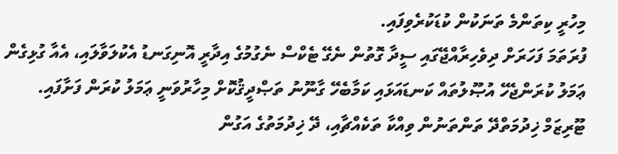މިހުރީ ކިތަންމެ ތަނަކުން ކުޑަކުރެވިފައި.
ފުރަތަމަ ފަހަރަށް ދިވެހިރާއްޖޭގައި ސީދާ ގޮތުން ނެގޭ ޓެކްސް ނެގުމުގެ އިދާރީ އޮނިގަނޑު އެކުލަވާލައި، އެއާ ގުޅިގެން ޢަމަލު ކުރަންޖެހޭ އުޞޫލުތައް ކަނޑައަޅައި ކަމާބެހޭ ގާނޫނު ތަޞްދީޤުކޮށް މިހާރުވަނީ ޢަމަލު ކުރަން ފަށާފައި.
ޓޫރިޒަމް ޚިދުމަތްދޭ ތަންތަނުން ވިއްކާ ތަކެއްޗާއި، ދޭ ޚިދުމަތުގެ އަގުން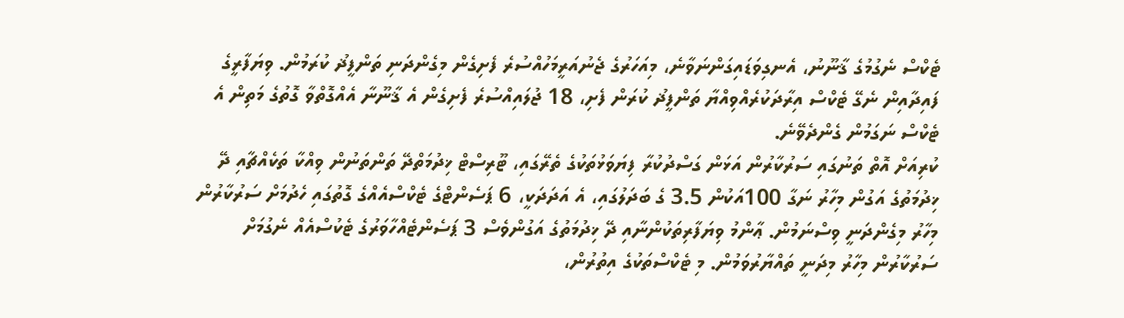ޓެކްސް ނެގުމުގެ ޤާނޫނު، އެނގިވަޑައިގަންނަވާނެ، މިއަހަރުގެ ޖެނުއަރީމަހުއްސުރެ ފެށިގެން މިގެންދަނި ތަންފީޛު ކުރަމުން. ވިޔަފާރީގެ ފައިދާއިން ނެގޭ ޓެކްސް އިރާދަކުރެއްވިއްޔާ ތަންފީޛު ކުރަން ފެށި، 18 ޖުލައިއްސުރެ ފެށިގެން އެ ޤާނޫނާ އެއްގޮތްވާ ގޮތުގެ މަތިން އެ ޓެކްސް ނަގަމުން ގެންދެވޭނެ.
ކުރިއަށް އޮތް ތަނުގައި ސަރުކާރުން އަޅަން ގަސްދުކުރާ ފިޔަވަޅުތަކުގެ ތެރޭގައި، ޓޫރިސްޓް ޚިދުމަތްދޭ ތަންތަނުން ވިއްކާ ތަކެއްޗާއި ދޭ ޚިދުމަތުގެ އަގުން މިހާރު ނަގާ 100އަކުން 3.5 ގެ ބަދަލުގައި، އެ އަދަދަކީ، 6 ޕަސެންޓްގެ ޓެކްސްއެއްގެ ގޮތުގައި ހެދުމަށް ސަރުކާރުން މިހާރު މިގެންދަނީ ވިސްނަމުން. ޢާންމު ވިޔަފާރިތަކުންނާއި ދޭ ޚިދުމަތުގެ އަގުންވެސް 3 ޕަސެންޓެއްހާވަރުގެ ޓެކުސްއެއް ނެގުމަށް ސަރުކާރުން މިހާރު މިދަނީ ތައްޔާރުވަމުން. މި ޓެކްސްތަކުގެ އިތުރުން،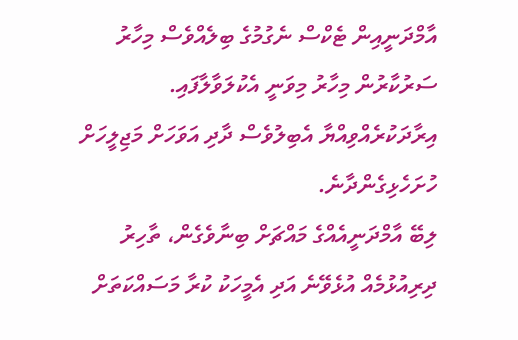އާމްދަނީއިން ޓެކްސް ނެގުމުގެ ބިލެއްވެސް މިހާރު ސަރުކާރުން މިހާރު މިވަނީ އެކުލަވާލާފައި. އިރާދަކުރެއްވިއްޔާ އެބިލުވެސް ދާދި އަވަހަށް މަޖިލީހަށް ހުށަހެޅިގެންދާނެ.
ލިބޭ އާމްދަނީއެއްގެ މައްޗަށް ބިނާވެގެން، ތާހިރު ދިރިއުޅުމެއް އުޅެވޭނެ އަދި އެމީހަކު ކުރާ މަސައްކަތަށް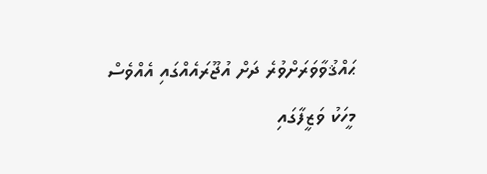ޙައްޤުވާވަރަށްވުރެ ދަށް އުޖޫރައެއްގައި އެއްވެސް މީހަކު ވަޒީފާގައި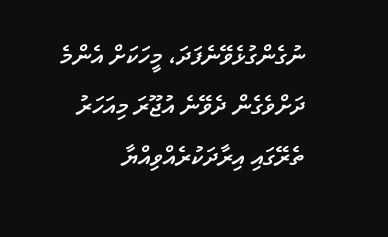ނުގެންގުޅެވޭނެފަދަ، މީހަކަށް އެންމެ ދަށްވެގެން ދެވޭނެ އުޖޫރަ މިއަހަރު ތެރޭގައި އިރާދަކުރެއްވިއްޔާ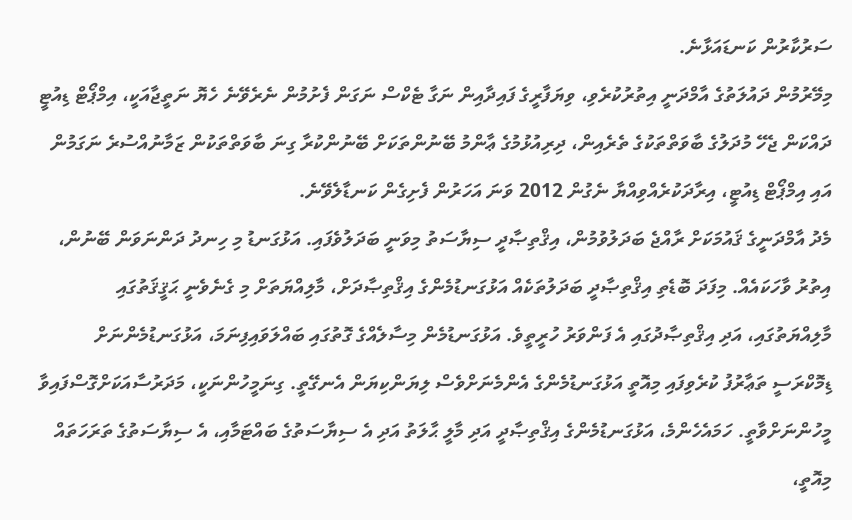ސަރުކާރުން ކަނޑައަޅާނެ.
މިމޭރުމުން ދައުލަތުގެ އާމްދަނީ އިތުރުކުރެވި، ވިޔަފާރީގެ ފައިދާއިން ނަގާ ޓެކްސް ނަގަން ފެށުމުން ނެރެވޭނެ ހެޔޮ ނަތީޖާއަކީ، އިމްޕޯޓް ޑިއުޓީ ދައްކަން ޖެހޭ މުދަލުގެ ބާވަތްތަކުގެ ތެރެއިން، ދިރިއުޅުމުގެ ޢާންމު ބޭނުންތަކަށް ބޭނުންކުރާ ގިނަ ބާވަތްތަކުން ޒަމާނުއްސުރެ ނަގަމުން އައި އިމްޕޯޓް ޑިއުޓީ، އިރާދަކުރެއްވިއްޔާ ނެގުން 2012 ވަނަ އަހަރުން ފެށިގެން ކަނޑާލެވޭނެ.
މެދު އާމްދަނީގެ ޤައުމަކަށް ރާއްޖެ ބަދަލުވުމުން، އިޤްތިޞާދީ ސިޔާސަތު މިވަނީ ބަދަލުވެފައި. އަޅުގަނޑު މި ހިނދު ދަންނަވަން ބޭނުން، އިތުރު ވާހަކައެއް. މިފަދަ ބޮޑެތި އިޤްތިޞާދީ ބަދަލުތަކެއް އަޅުގަނޑުމެންގެ އިޤްތިޞާދަށް، މާލިއްޔަތަށް މި ގެނެވެނީ ޙަޤީޤަތުގައި މާލިއްޔަތުގައި، އަދި އިޤްތިޞާދުގައި އެ ފަންވަރު ހުރީތީވެ. އަޅުގަނޑުމެން މިސާލެއްގެ ގޮތުގައި ބައްލަވައިފިނަމަ، އަޅުގަނޑުމެންނަށް ޑިމޮކްރަސީ ތަޢާރުފު ކުރެވިފައި މިއޮތީ އަޅުގަނޑުމެންގެ އެންމެނަށްވެސް ލިޔަންކިޔަން އެނގޭތީ. ގިނަމީހުންނަކީ، މަދަރުސާއަކަށްގޮސްފައިވާ މީހުންނަށްވާތީ. ހަމައެހެންމެ، އަޅުގަނޑުމެންގެ އިޤްތިޞާދީ އަދި މާލީ ޙާލަތު އަދި އެ ސިޔާސަތުގެ ބައްޓަމާއި، އެ ސިޔާސަތުގެ ތަރަހަތައް މިއޮތީ،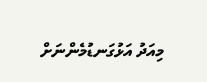މިއަދު އަޅުގަނޑުމެންނަށް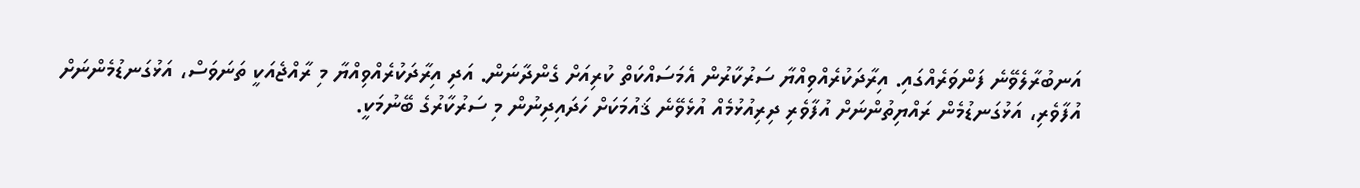އަނބުރާލެވޭނެ ފަންވަރެއްގައި. އިރާދަކުރެއްވިއްޔާ ސަރުކާރުން އެމަސައްކަތް ކުރިއަށް ގެންދާނަން. އަދި އިރާދަކުރެއްވިއްޔާ މި ރާއްޖެއަކީ ތަނަވަސް، އަޅުގަނޑުމެންނަށް އުފާވެރި، އަޅުގަނޑުމެން ރައްޔިތުންނަށް އުފާވެރި ދިރިއުޅުމެއް އުޅެވޭނެ ޤައުމަކަށް ހަދައިދިނުން މި ސަރުކާރުގެ ބޭނުމަކީ.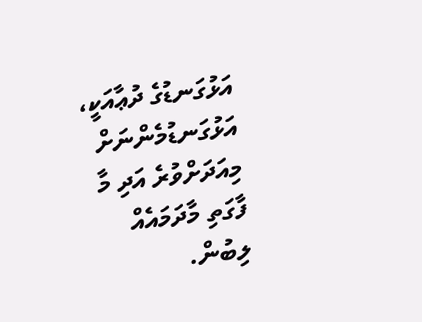އަޅުގަނޑުގެ ދުޢާއަކީ، އަޅުގަނޑުމެންނަށް މިއަދަށްވުރެ އަދި މާ ފާގަތި މާދަމައެއް ލިބުން.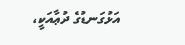އަޅުގަނޑުގެ ދުޢާއަކީ،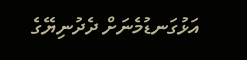އަޅުގަނޑުމެނަށް ދެދުނިޔޭގެ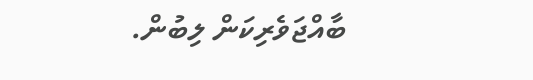ބާއްޖަވެރިކަން ލިބުން.